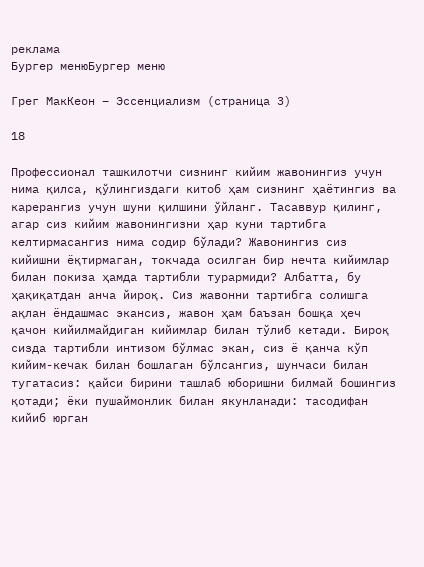реклама
Бургер менюБургер меню

Грег МакКеон – Эссенциализм (страница 3)

18

Профессионал ташкилотчи сизнинг кийим жавонингиз учун нима қилса, қўлингиздаги китоб ҳам сизнинг ҳаётингиз ва карерангиз учун шуни қилшини ўйланг. Тасаввур қилинг, агар сиз кийим жавонингизни ҳар куни тартибга келтирмасангиз нима содир бўлади? Жавонингиз сиз кийишни ёқтирмаган, токчада осилган бир нечта кийимлар билан покиза ҳамда тартибли турармиди? Албатта, бу ҳақиқатдан анча йироқ. Сиз жавонни тартибга солишга ақлан ёндашмас экансиз, жавон ҳам баъзан бошқа ҳеч қачон кийилмайдиган кийимлар билан тўлиб кетади. Бироқ сизда тартибли интизом бўлмас экан, сиз ё қанча кўп кийим-кечак билан бошлаган бўлсангиз, шунчаси билан тугатасиз: қайси бирини ташлаб юборишни билмай бошингиз қотади; ёки пушаймонлик билан якунланади: тасодифан кийиб юрган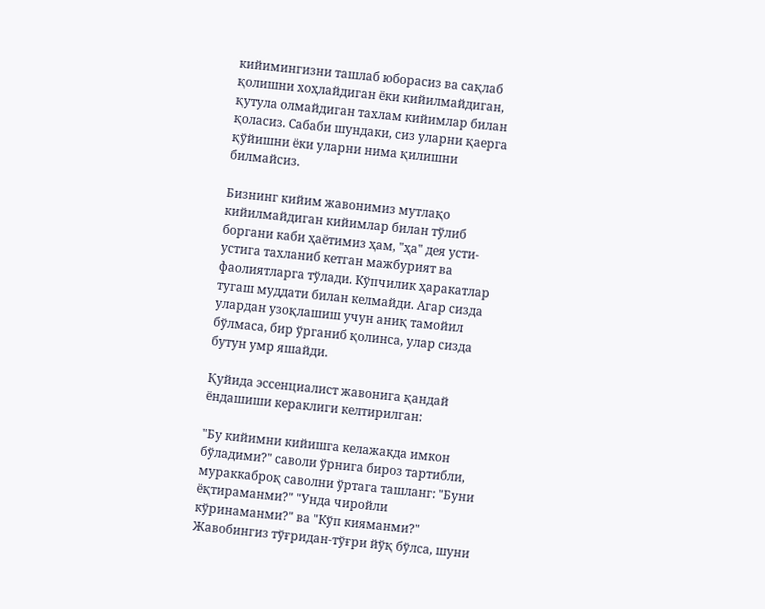кийимингизни ташлаб юборасиз ва сақлаб қолишни хоҳлайдиган ёки кийилмайдиган, қутула олмайдиган тахлам кийимлар билан қоласиз. Сабаби шундаки, сиз уларни қаерга қўйишни ёки уларни нима қилишни билмайсиз.

Бизнинг кийим жавонимиз мутлақо кийилмайдиган кийимлар билан тўлиб боргани каби ҳаётимиз ҳам, "ҳа" дея усти-устига тахланиб кетган мажбурият ва фаолиятларга тўлади. Кўпчилик ҳаракатлар тугаш муддати билан келмайди. Агар сизда улардан узоқлашиш учун аниқ тамойил бўлмаса, бир ўрганиб қолинса, улар сизда бутун умр яшайди.

Қуйида эссенциалист жавонига қандай ёндашиши кераклиги келтирилган:

"Бу кийимни кийишга келажакда имкон бўладими?" саволи ўрнига бироз тартибли, мураккаброқ саволни ўртага ташланг: "Буни ёқтираманми?" "Унда чиройли кўринаманми?" ва "Кўп кияманми?" Жавобингиз тўғридан-тўғри йўқ бўлса, шуни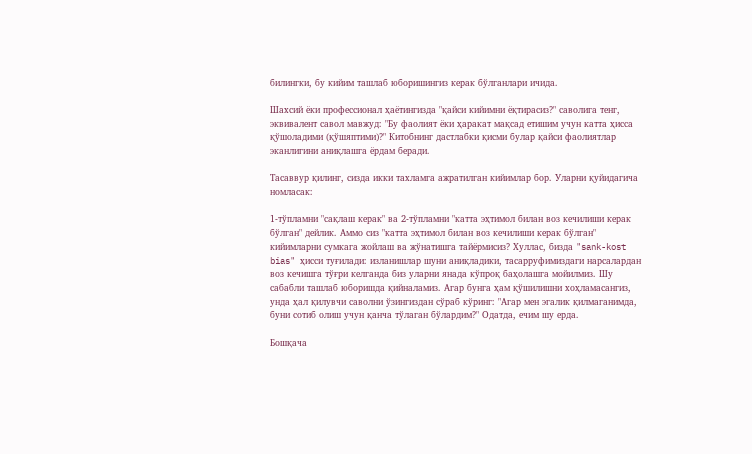билингки, бу кийим ташлаб юборишингиз керак бўлганлари ичида.

Шахсий ёки профессионал ҳаётингизда "қайси кийимни ёқтирасиз?" саволига тенг, эквивалент савол мавжуд: "Бу фаолият ёки ҳаракат мақсад етишим учун катта ҳисса қўшоладими (қўшяптими)?" Китобнинг дастлабки қисми булар қайси фаолиятлар эканлигини аниқлашга ёрдам беради.

Тасаввур қилинг, сизда икки тахламга ажратилган кийимлар бор. Уларни қуйидагича номласак:

1-тўпламни "сақлаш керак" ва 2-тўпламни "катта эҳтимол билан воз кечилиши керак бўлган" дейлик. Аммо сиз "катта эҳтимол билан воз кечилиши керак бўлган" кийимларни сумкага жойлаш ва жўнатишга тайёрмисиз? Хуллас, бизда "sank-kost bias" ҳисси туғилади: изланишлар шуни аниқладики, тасарруфимиздаги нарсалардан воз кечишга тўғри келганда биз уларни янада кўпроқ баҳолашга мойилмиз. Шу сабабли ташлаб юборишда қийналамиз. Агар бунга ҳам қўшилишни хоҳламасангиз, унда ҳал қилувчи саволни ўзингиздан сўраб кўринг: "Агар мен эгалик қилмаганимда, буни сотиб олиш учун қанча тўлаган бўлардим?" Одатда, ечим шу ерда.

Бошқача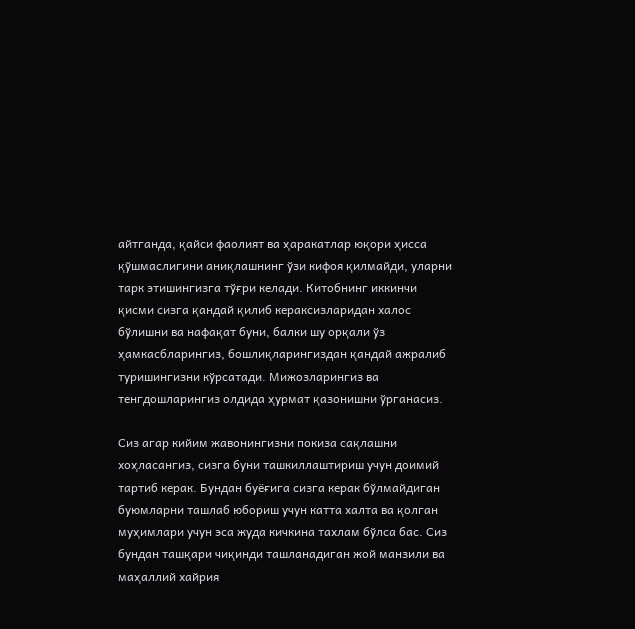айтганда, қайси фаолият ва ҳаракатлар юқори ҳисса қўшмаслигини аниқлашнинг ўзи кифоя қилмайди, уларни тарк этишингизга тўғри келади. Китобнинг иккинчи қисми сизга қандай қилиб кераксизларидан халос бўлишни ва нафақат буни, балки шу орқали ўз ҳамкасбларингиз, бошлиқларингиздан қандай ажралиб туришингизни кўрсатади. Мижозларингиз ва тенгдошларингиз олдида ҳурмат қазонишни ўрганасиз.

Сиз агар кийим жавонингизни покиза сақлашни хоҳласангиз, сизга буни ташкиллаштириш учун доимий тартиб керак. Бундан буёғига сизга керак бўлмайдиган буюмларни ташлаб юбориш учун катта халта ва қолган муҳимлари учун эса жуда кичкина тахлам бўлса бас. Сиз бундан ташқари чиқинди ташланадиган жой манзили ва маҳаллий хайрия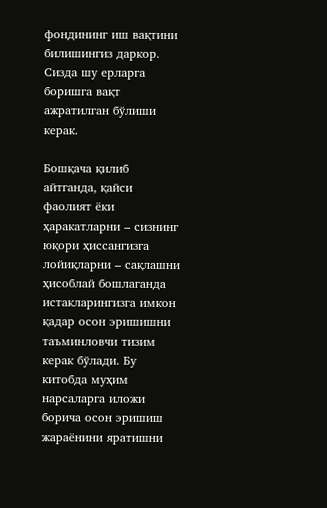фондининг иш вақтини билишингиз даркор. Сизда шу ерларга боришга вақт ажратилган бўлиши керак.

Бошқача қилиб айтганда, қайси фаолият ёки ҳаракатларни – сизнинг юқори ҳиссангизга лойиқларни – сақлашни ҳисоблай бошлаганда истакларингизга имкон қадар осон эришишни таъминловчи тизим керак бўлади. Бу китобда муҳим нарсаларга иложи борича осон эришиш жараёнини яратишни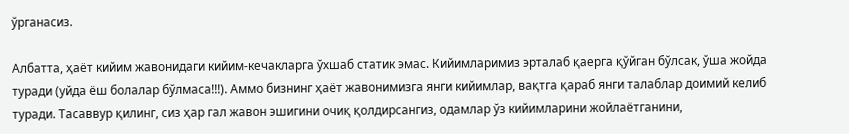ўрганасиз.

Албатта, ҳаёт кийим жавонидаги кийим-кечакларга ўхшаб статик эмас. Кийимларимиз эрталаб қаерга қўйган бўлсак, ўша жойда туради (уйда ёш болалар бўлмаса!!!). Аммо бизнинг ҳаёт жавонимизга янги кийимлар, вақтга қараб янги талаблар доимий келиб туради. Тасаввур қилинг, сиз ҳар гал жавон эшигини очиқ қолдирсангиз, одамлар ўз кийимларини жойлаётганини,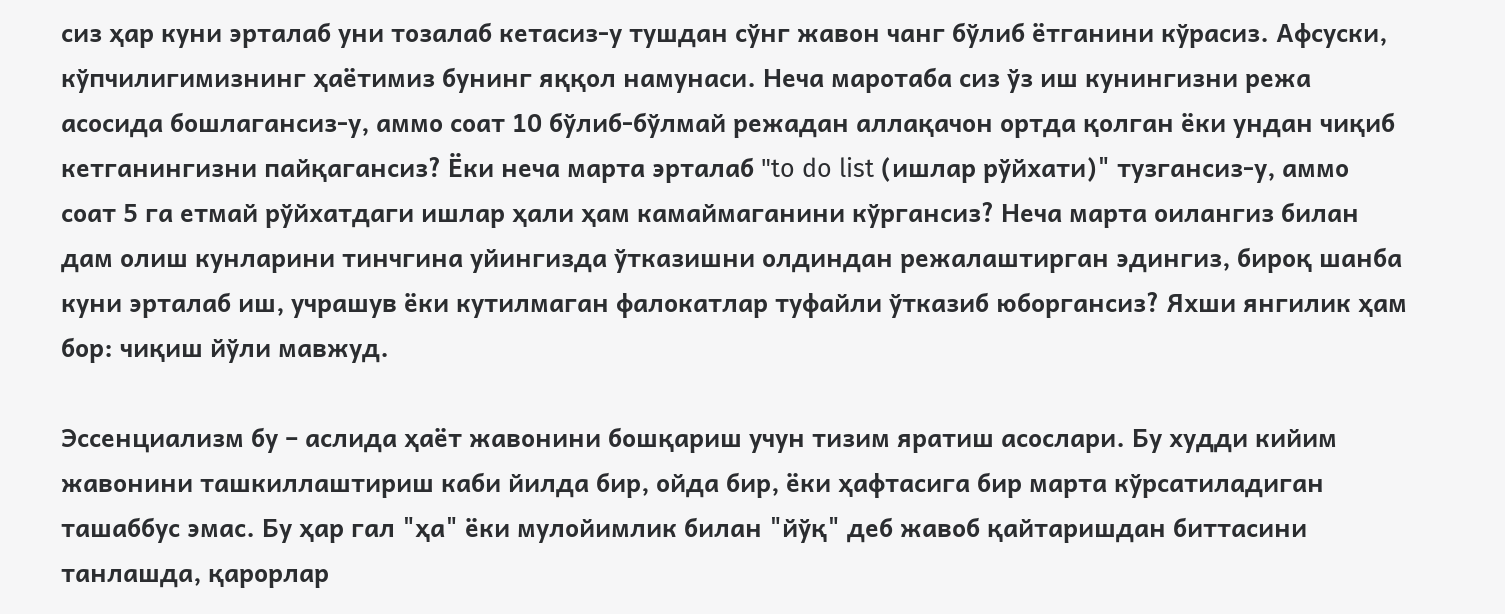сиз ҳар куни эрталаб уни тозалаб кетасиз-у тушдан сўнг жавон чанг бўлиб ётганини кўрасиз. Афсуски, кўпчилигимизнинг ҳаётимиз бунинг яққол намунаси. Неча маротаба сиз ўз иш кунингизни режа асосида бошлагансиз-у, аммо соат 10 бўлиб-бўлмай режадан аллақачон ортда қолган ёки ундан чиқиб кетганингизни пайқагансиз? Ёки неча марта эрталаб "to do list (ишлар рўйхати)" тузгансиз-у, аммо соат 5 га етмай рўйхатдаги ишлар ҳали ҳам камаймаганини кўргансиз? Неча марта оилангиз билан дам олиш кунларини тинчгина уйингизда ўтказишни олдиндан режалаштирган эдингиз, бироқ шанба куни эрталаб иш, учрашув ёки кутилмаган фалокатлар туфайли ўтказиб юборгансиз? Яхши янгилик ҳам бор: чиқиш йўли мавжуд.

Эссенциализм бу – аслида ҳаёт жавонини бошқариш учун тизим яратиш асослари. Бу худди кийим жавонини ташкиллаштириш каби йилда бир, ойда бир, ёки ҳафтасига бир марта кўрсатиладиган ташаббус эмас. Бу ҳар гал "ҳа" ёки мулойимлик билан "йўқ" деб жавоб қайтаришдан биттасини танлашда, қарорлар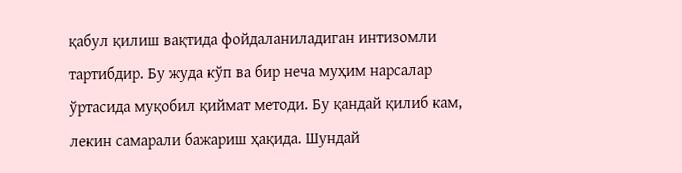қабул қилиш вақтида фойдаланиладиган интизомли тартибдир. Бу жуда кўп ва бир неча муҳим нарсалар ўртасида муқобил қиймат методи. Бу қандай қилиб кам, лекин самарали бажариш ҳақида. Шундай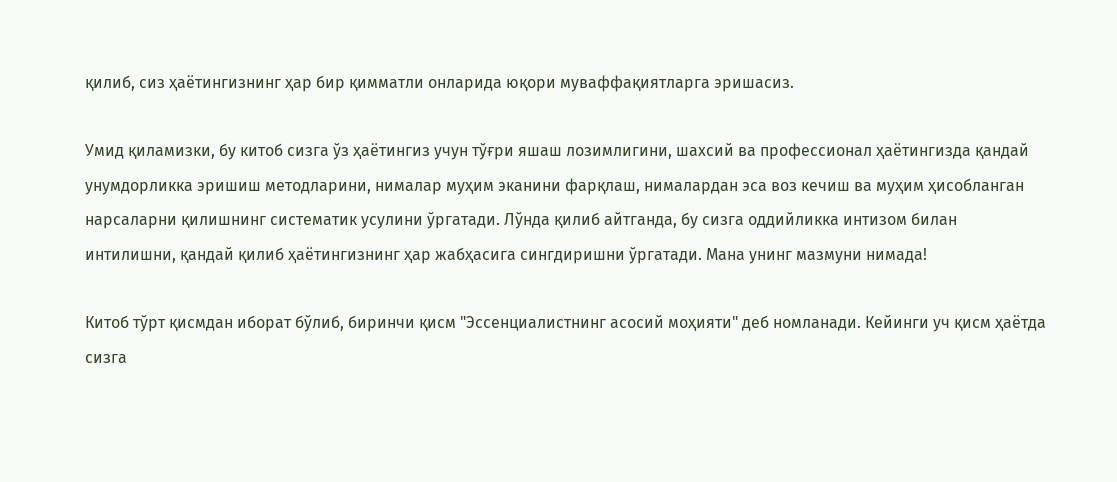қилиб, сиз ҳаётингизнинг ҳар бир қимматли онларида юқори муваффақиятларга эришасиз.

Умид қиламизки, бу китоб сизга ўз ҳаётингиз учун тўғри яшаш лозимлигини, шахсий ва профессионал ҳаётингизда қандай унумдорликка эришиш методларини, нималар муҳим эканини фарқлаш, нималардан эса воз кечиш ва муҳим ҳисобланган нарсаларни қилишнинг систематик усулини ўргатади. Лўнда қилиб айтганда, бу сизга оддийликка интизом билан интилишни, қандай қилиб ҳаётингизнинг ҳар жабҳасига сингдиришни ўргатади. Мана унинг мазмуни нимада!

Китоб тўрт қисмдан иборат бўлиб, биринчи қисм "Эссенциалистнинг асосий моҳияти" деб номланади. Кейинги уч қисм ҳаётда сизга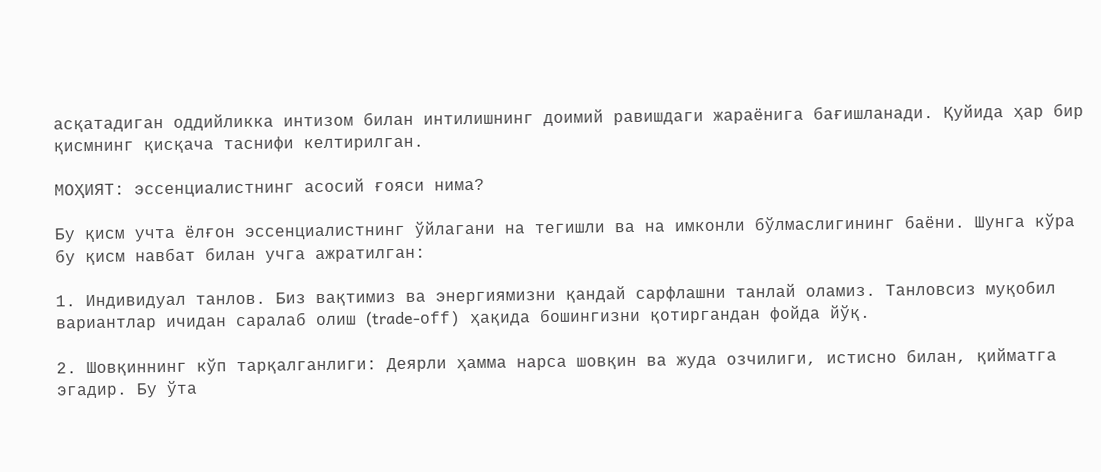асқатадиган оддийликка интизом билан интилишнинг доимий равишдаги жараёнига бағишланади. Қуйида ҳар бир қисмнинг қисқача таснифи келтирилган.

МОҲИЯТ: эссенциалистнинг асосий ғояси нима?

Бу қисм учта ёлғон эссенциалистнинг ўйлагани на тегишли ва на имконли бўлмаслигининг баёни. Шунга кўра бу қисм навбат билан учга ажратилган:

1. Индивидуал танлов. Биз вақтимиз ва энергиямизни қандай сарфлашни танлай оламиз. Танловсиз муқобил вариантлар ичидан саралаб олиш (trade-оff) ҳақида бошингизни қотиргандан фойда йўқ.

2. Шовқиннинг кўп тарқалганлиги: Деярли ҳамма нарса шовқин ва жуда озчилиги, истисно билан, қийматга эгадир. Бу ўта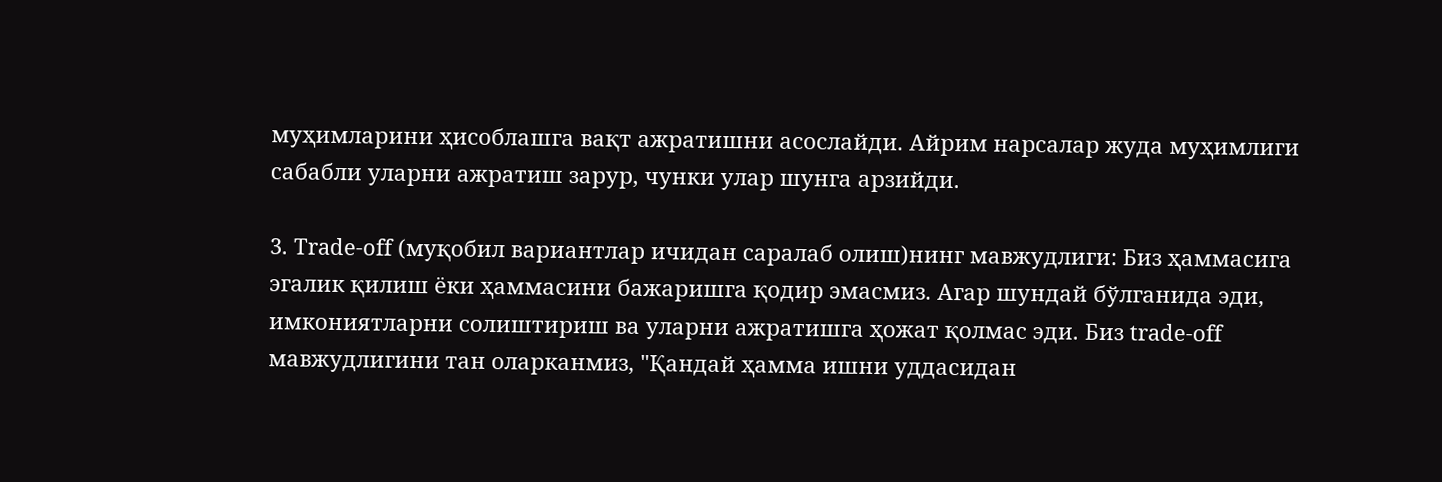муҳимларини ҳисоблашга вақт ажратишни асослайди. Айрим нарсалар жуда муҳимлиги сабабли уларни ажратиш зарур, чунки улар шунга арзийди.

3. Тrade-off (муқобил вариантлар ичидан саралаб олиш)нинг мавжудлиги: Биз ҳаммасига эгалик қилиш ёки ҳаммасини бажаришга қодир эмасмиз. Агар шундай бўлганида эди, имкониятларни солиштириш ва уларни ажратишга ҳожат қолмас эди. Биз trade-оff мавжудлигини тан оларканмиз, "Қандай ҳамма ишни уддасидан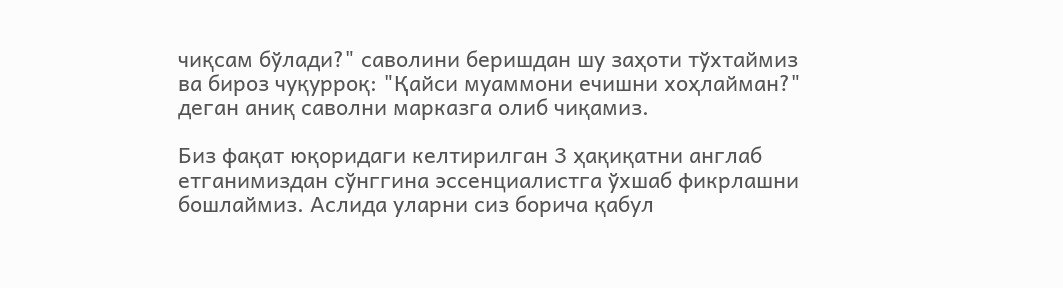чиқсам бўлади?" саволини беришдан шу заҳоти тўхтаймиз ва бироз чуқурроқ: "Қайси муаммони ечишни хоҳлайман?" деган аниқ саволни марказга олиб чиқамиз.

Биз фақат юқоридаги келтирилган 3 ҳақиқатни англаб етганимиздан сўнггина эссенциалистга ўхшаб фикрлашни бошлаймиз. Аслида уларни сиз борича қабул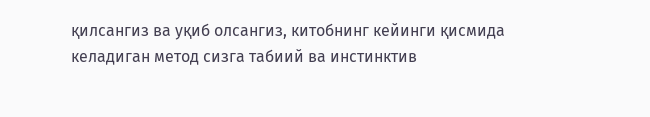қилсангиз ва уқиб олсангиз, китобнинг кейинги қисмида келадиган метод сизга табиий ва инстинктив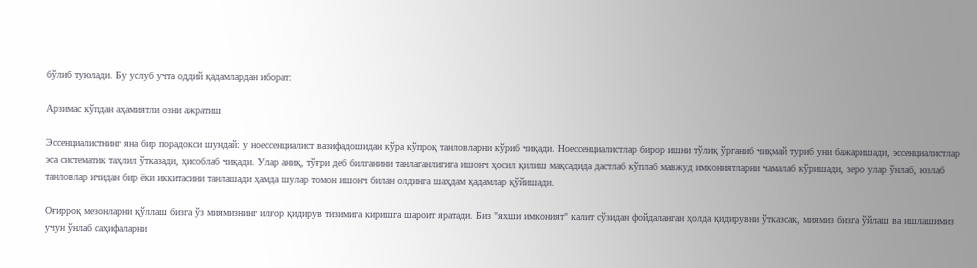бўлиб туюлади. Бу услуб учта оддий қадамлардан иборат:

Арзимас кўпдан аҳамиятли озни ажратиш

Эссенциалистнинг яна бир порадокси шундай: у ноессенциалист вазифадошидан кўра кўпроқ танловларни кўриб чиқади. Ноессенциалистлар бирор ишни тўлиқ ўрганиб чиқмай туриб уни бажаришади, эссенциалистлар эса систематик таҳлил ўтказади, ҳисоблаб чиқади. Улар аниқ, тўғри деб билганини танлаганлигига ишонч ҳосил қилиш мақсадида дастлаб кўплаб мавжуд имкониятларни чамалаб кўришади, зеро улар ўнлаб, юзлаб танловлар ичидан бир ёки иккитасини танлашади ҳамда шулар томон ишонч билан олдинга шаҳдам қадамлар қўйишади.

Оғирроқ мезонларни қўллаш бизга ўз миямизнинг илғор қидирув тизимига киришга шароит яратади. Биз "яхши имконият" калит сўзидан фойдаланган ҳолда қидирувни ўтказсак, миямиз бизга ўйлаш ва ишлашимиз учун ўнлаб саҳифаларни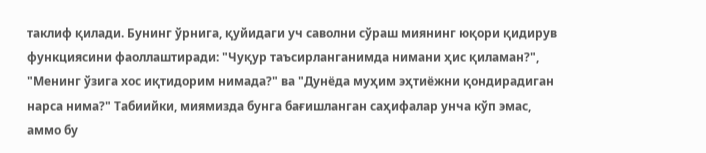таклиф қилади. Бунинг ўрнига, қуйидаги уч саволни сўраш миянинг юқори қидирув функциясини фаоллаштиради: "Чуқур таъсирланганимда нимани ҳис қиламан?", "Менинг ўзига хос иқтидорим нимада?" ва "Дунёда муҳим эҳтиёжни қондирадиган нарса нима?" Табиийки, миямизда бунга бағишланган саҳифалар унча кўп эмас, аммо бу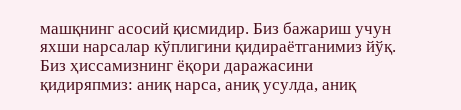машқнинг асосий қисмидир. Биз бажариш учун яхши нарсалар кўплигини қидираётганимиз йўқ. Биз ҳиссамизнинг ёқори даражасини қидиряпмиз: аниқ нарса, аниқ усулда, аниқ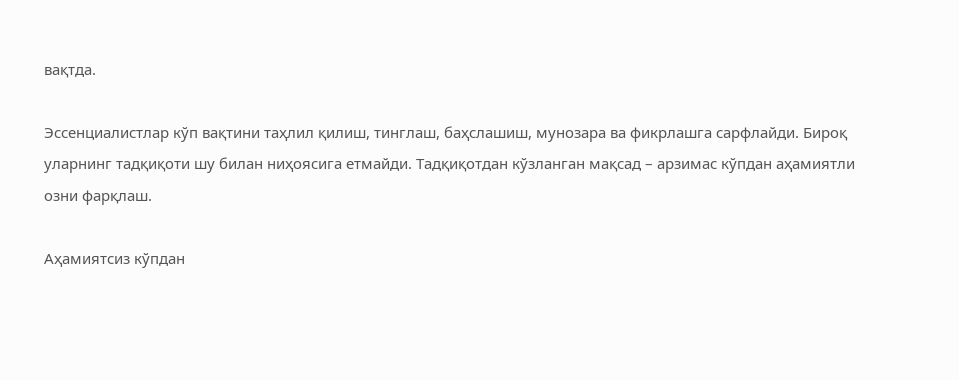вақтда.

Эссенциалистлар кўп вақтини таҳлил қилиш, тинглаш, баҳслашиш, мунозара ва фикрлашга сарфлайди. Бироқ уларнинг тадқиқоти шу билан ниҳоясига етмайди. Тадқиқотдан кўзланган мақсад – арзимас кўпдан аҳамиятли озни фарқлаш.

Аҳамиятсиз кўпдан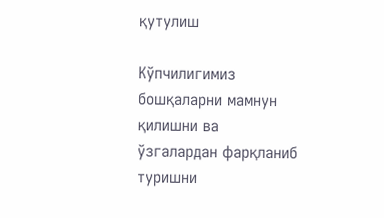қутулиш

Кўпчилигимиз бошқаларни мамнун қилишни ва ўзгалардан фарқланиб туришни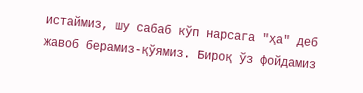истаймиз, шу сабаб кўп нарсага "ҳа" деб жавоб берамиз-қўямиз. Бироқ ўз фойдамиз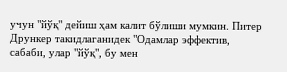учун "йўқ" дейиш ҳам калит бўлиши мумкин. Питер Дрункер такидлаганидек "Одамлар эффектив, сабаби, улар "йўқ", бу мен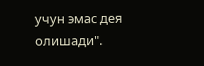учун эмас дея олишади".